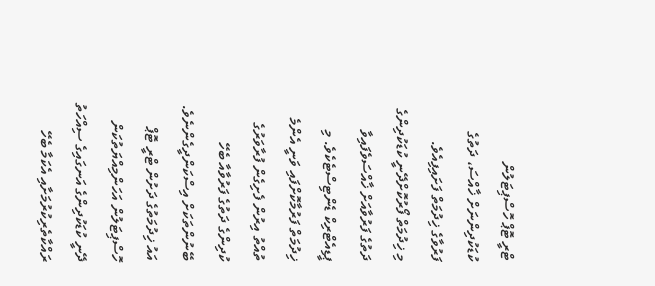ޓްރީ ޓޮޕް ހޮސްޕިޓަލުން ކުޑަކުދިންނަށް ޚާއްސަ، ދަތުގެ ފަރުވާގެ ޚިދުމަތް ފަށައިފިއެވެ.
މި ޚިދުމަތް ފޯރުކޮށްދޭނީ ކުޑަކުދިންގެ ދަތުގެ ފަރުވާއަށް ޚާއްސަވެފައިވާ ޕީޑިއެޓްރިކް ޑެންޓިސްޓެކެވެ. މި ޚިދުމަތް ފަރުމާކޮށްފައި ވަނީ އެންމެ ތުއްތު އިރުން ފެށިގެން ފުރާވަރުގެ ކުދިންގެ ދަތުގެ ފަރުވާއާ ބެހޭ ބޭނުންތަކަށް އިސްކަންދީގެންނެވެ.
އައު ޚިދުމަތުގެ ދަށުން ޓްރީ ޓޮޕް ހޮސްޕިޓަލުން އަހަންމިއްޔަތުކަން ދޭނީ ކުޑަކުދިންގެ އަނގައިގެ ސިއްހަތު ރައްކާތެރިކުރުމަށާއި އެކަމާ ބެހޭ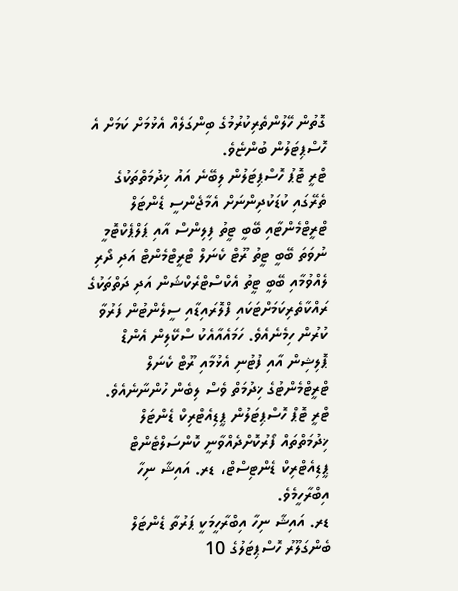ގޮތުން ހޭލުންތެރިކުރުމުގެ ބިންގަލެއް އެޅުމަށް ކަމަށް އެ ހޮސްޕިޓަލުން ބުންޏެވެ.
ޓްރީ ޓޮޕު ހޮސްޕިޓަލުން ލިބޭނެ އައު ޚިދުމަތްތަކުގެ ތެރޭގައި ކުޑަކުދިންނަށް އެމާޖެންސީ ޑެންޓަލް ޓްރީޓްމެންޓާއި ބޭބީ ޓީތު ފިލިންސް އާއި ޕަލްޕެކްޓޮމީ ނުވަތަ ބޭބީ ޓީތު ރޫޓް ކެނަލް ޓްރީޓްމެންޓް އަދި ދޯރި ލެއްވުމާއި ބޭބީ ޓީތު އެކްސްޓްރެކްޝަން އަދި ދަތްތަކުގެ ރައްކާތެރިކަމަށްޓަކައި ފްލޮރައިޑާއި ސީލެންޓުން ފަރުވާ ކުރުން ހިމެނެއެވެ. ހަމައެއާއެކު ސްކޭލިން އެންޑް ޕޮލިޝިން އާއި ފުޓުނި އެޅުމާއި ރޫޓް ކެނަލް ޓްރީޓްމެންޓުގެ ޚިދުމަތް ވެސް ލިބެން ހުންނާނެއެވެ.
ޓްރީ ޓޮޕް ހޮސްޕިޓަލުން ޕީޑިއެޓްރިކް ޑެންޓަލް ޚިދުމަތްތައް ފޯރުކޮށްދެއްވާނީ ކޮންސަލްޓެންޓް ޕީޑިއެޓްރިކް ޑެންޓިސްޓް، ޑރ. އައިޝާ ނިހާ އިބްރާހީމެވެ.
ޑރ. އައިޝާ ނިހާ އިބްރާހީމަކީ ޕަރުތާ ޑެންޓަލް ބެންގަލޫރު ހޮސްޕިޓަލުގެ 10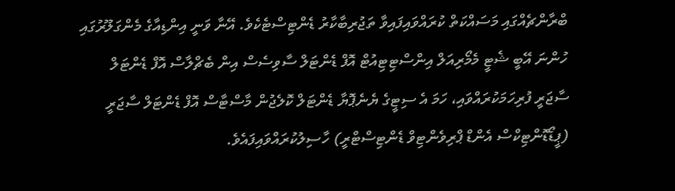ބްރާންޗެއްގައި މަސައްކަތް ކުރައްވައިފައިވާ ތަޖުރިބާކާރު ޑެންޓިސްޓެކެވެ. އޭނާ ވަނީ އިންޑިއާގެ މެންގަލޫރުގައި ހުންނަ އޭބީ ޝެޓީ މެމޯރިއަލް އިންސްޓިޓިއުޓް އޮފް ޑެންޓަލް ސާވިސެސް އިން ބެޗްލާސް އޮފް ޑެންޓަލް ސާޖަރީ ފުރިހަމަކުރައްވައި، ހަމަ އެ ސިޓީގެ ޔެނެޕޮޔާ ޑެންޓަލް ކޮލެޖުން މާސްޓާސް އޮފް ޑެންޓަލް ސާޖަރީ (ޕީޑޯޑޮންޓިކްސް އެންޑް ޕްރިވެންޓިވް ޑެންޓިސްޓްރީ) ހާސިލުކުރައްވައިފައެވެ.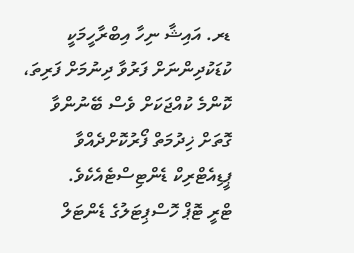ޑރ. އައިޝާ ނިހާ އިބްރާހީމަކީ ކުޑަކުދިންނަށް ފަރުވާ ދިނުމަށް ފަރިތަ، ކޮންމެ ކުއްޖަކަށް ވެސް ބޭނުންވާ ގޮތަށް ޚިދުމަތް ފޯރުކޮށްދެއްވާ ޕީޑިއެޓްރިކް ޑެންޓިސްޓެއެކެވެ.
ޓްރީ ޓޮޕް ހޮސްޕިޓަލުގެ ޑެންޓަލް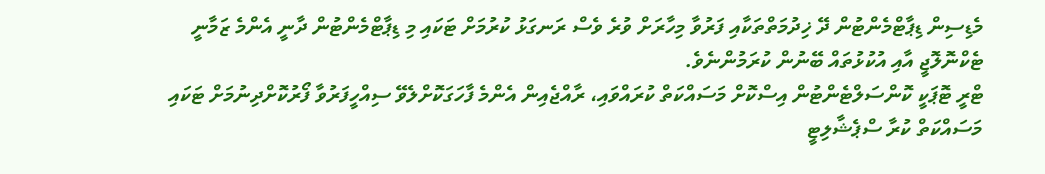މެޑިސިން ޑިޕާޓްމެންޓުން ދޭ ޚިދުމަތްތަކާއި ފަރުވާ މިހާރަށް ވުރެ ވެސް ރަނގަޅު ކުރުމަށް ޓަކައި މި ޑިޕާޓްމެންޓުން ދާނީ އެންމެ ޒަމާނީ ޓެކްނޮލޮޖީ އާއި އުކުޅުތައް ބޭނުން ކުރަމުންނެވެ.
ޓްރީ ޓޮޕަކީ ކޮންސަލްޓެންޓުން އިސްކޮށް މަސައްކަތް ކުރައްވައި، ރާއްޖެއިން އެންމެ ފާހަގަކޮށްލެވޭ ސިއްހީފަރުވާ ފޯރުކޮށްދިނުމަށް ޓަކައި މަސައްކަތް ކުރާ ސްޕެޝާލިޓީ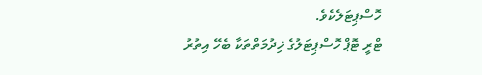ހޮސްޕިޓަލެކެވެ.
ޓްރީ ޓޮޕް ހޮސްޕިޓަލުގެ ޚިދުމަތްތަކާ ބެހޭ އިތުރު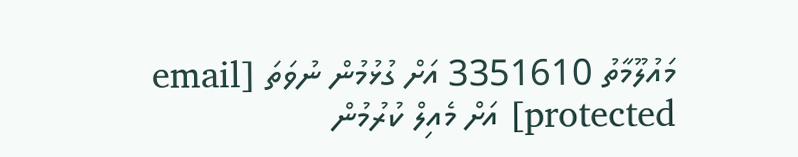މައުލޫމާތު 3351610 އަށް ގުޅުމުން ނުވަތަ [email protected] އަށް މެއިލް ކުރުމުން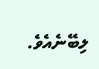ލިބޭނެއެވެ.